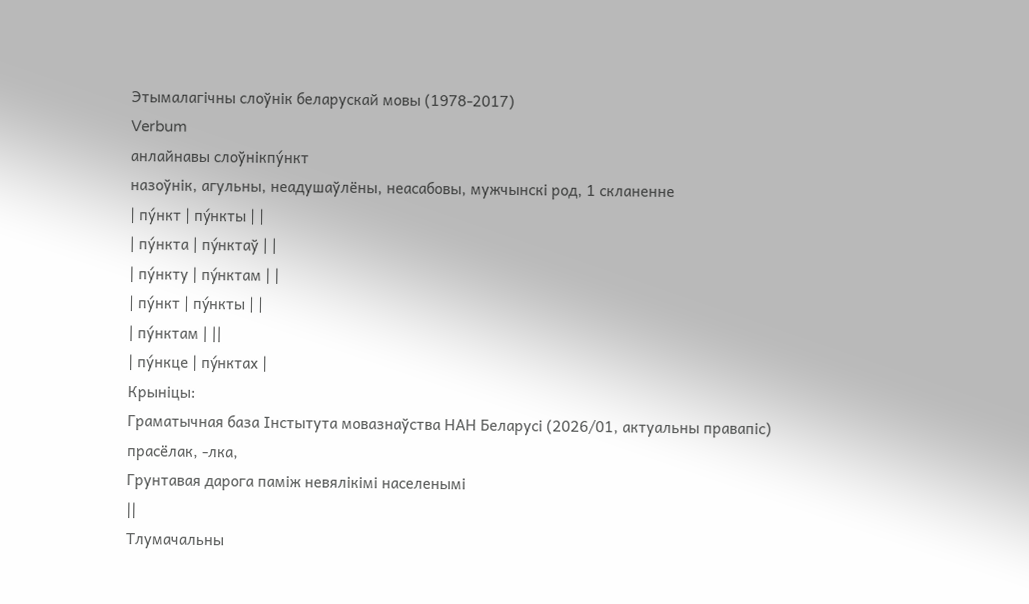Этымалагічны слоўнік беларускай мовы (1978-2017)
Verbum
анлайнавы слоўнікпу́нкт
назоўнік, агульны, неадушаўлёны, неасабовы, мужчынскі род, 1 скланенне
| пу́нкт | пу́нкты | |
| пу́нкта | пу́нктаў | |
| пу́нкту | пу́нктам | |
| пу́нкт | пу́нкты | |
| пу́нктам | ||
| пу́нкце | пу́нктах |
Крыніцы:
Граматычная база Інстытута мовазнаўства НАН Беларусі (2026/01, актуальны правапіс)
прасёлак, -лка,
Грунтавая дарога паміж невялікімі населенымі
||
Тлумачальны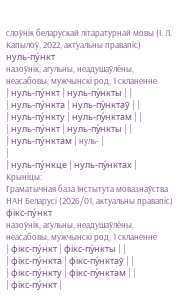слоўнік беларускай літаратурнай мовы (І. Л. Капылоў, 2022, актуальны правапіс)
нуль-пу́нкт
назоўнік, агульны, неадушаўлёны, неасабовы, мужчынскі род, 1 скланенне
| нуль-пу́нкт | нуль-пу́нкты | |
| нуль-пу́нкта | нуль-пу́нктаў | |
| нуль-пу́нкту | нуль-пу́нктам | |
| нуль-пу́нкт | нуль-пу́нкты | |
| нуль-пу́нктам | нуль- |
|
| нуль-пу́нкце | нуль-пу́нктах |
Крыніцы:
Граматычная база Інстытута мовазнаўства НАН Беларусі (2026/01, актуальны правапіс)
фікс-пу́нкт
назоўнік, агульны, неадушаўлёны, неасабовы, мужчынскі род, 1 скланенне
| фікс-пу́нкт | фікс-пу́нкты | |
| фікс-пу́нкта | фікс-пу́нктаў | |
| фікс-пу́нкту | фікс-пу́нктам | |
| фікс-пу́нкт |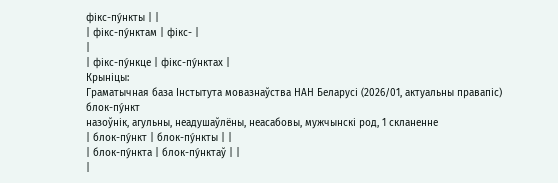фікс-пу́нкты | |
| фікс-пу́нктам | фікс- |
|
| фікс-пу́нкце | фікс-пу́нктах |
Крыніцы:
Граматычная база Інстытута мовазнаўства НАН Беларусі (2026/01, актуальны правапіс)
блок-пу́нкт
назоўнік, агульны, неадушаўлёны, неасабовы, мужчынскі род, 1 скланенне
| блок-пу́нкт | блок-пу́нкты | |
| блок-пу́нкта | блок-пу́нктаў | |
|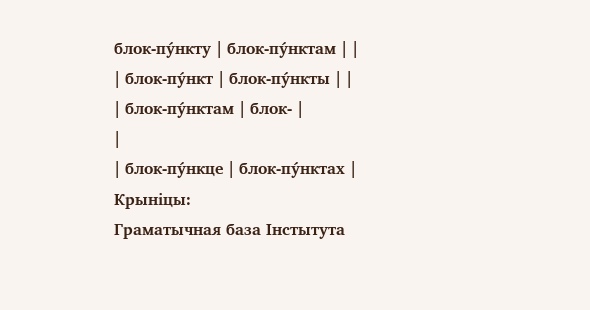блок-пу́нкту | блок-пу́нктам | |
| блок-пу́нкт | блок-пу́нкты | |
| блок-пу́нктам | блок- |
|
| блок-пу́нкце | блок-пу́нктах |
Крыніцы:
Граматычная база Інстытута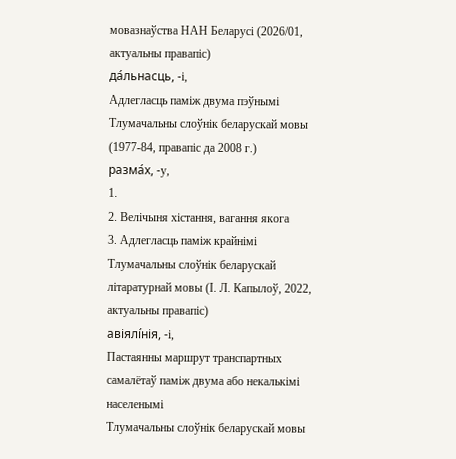мовазнаўства НАН Беларусі (2026/01, актуальны правапіс)
да́льнасць, ‑і,
Адлегласць паміж двума пэўнымі
Тлумачальны слоўнік беларускай мовы (1977-84, правапіс да 2008 г.)
разма́х, -у,
1.
2. Велічыня хістання, вагання якога
3. Адлегласць паміж крайнімі
Тлумачальны слоўнік беларускай літаратурнай мовы (І. Л. Капылоў, 2022, актуальны правапіс)
авіялі́нія, ‑і,
Пастаянны маршрут транспартных самалётаў паміж двума або некалькімі населенымі
Тлумачальны слоўнік беларускай мовы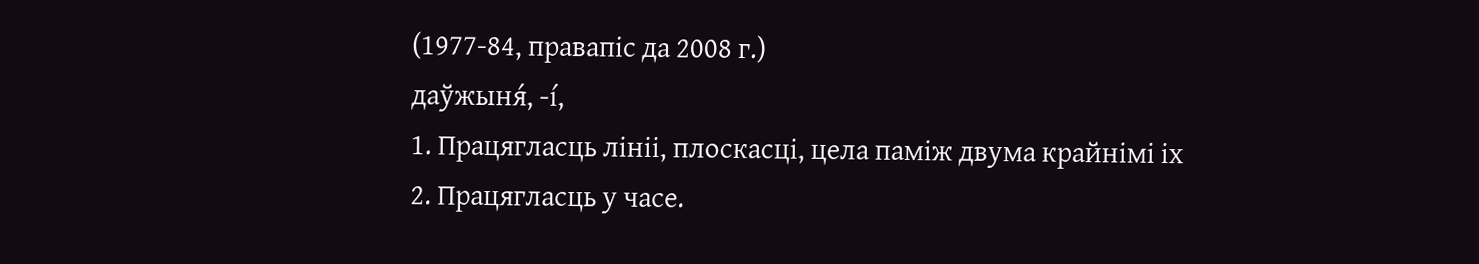(1977-84, правапіс да 2008 г.)
даўжыня́, -і́,
1. Працягласць лініі, плоскасці, цела паміж двума крайнімі іх
2. Працягласць у часе.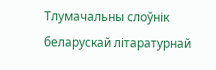Тлумачальны слоўнік беларускай літаратурнай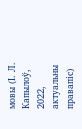мовы (І. Л. Капылоў, 2022, актуальны правапіс)